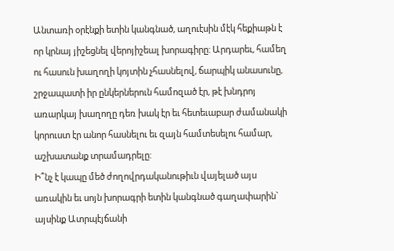Անտառի օրէնքի ետին կանգնած, աղուէսին մէկ հեքիաթն է որ կրնայ յիշեցնել վերոյիշեալ խորագիրը: Արդարեւ, համեղ ու հասուն խաղողի կոյտին չհասնելով, ճարպիկ անասունը, շրջապատի իր ընկերներուն համոզած էր, թէ խնդրոյ առարկայ խաղողը դեռ խակ էր եւ հետեւաբար ժամանակի կորուստ էր անոր հասնելու եւ զայն համտեսելու համար, աշխատանք տրամադրելը:
Ի՞նչ է կապը մեծ ժողովրդականութիւն վայելած այս առակին եւ սոյն խորագրի ետին կանգնած գաղափարին` այսինք Ատրպէյճանի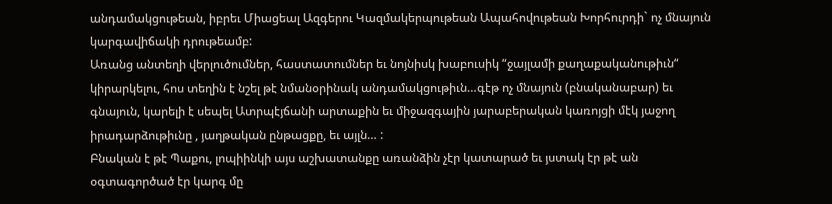անդամակցութեան, իբրեւ Միացեալ Ազգերու Կազմակերպութեան Ապահովութեան Խորհուրդի` ոչ մնայուն կարգավիճակի դրութեամբ:
Առանց անտեղի վերլուծումներ, հաստատումներ եւ նոյնիսկ խաբուսիկ “ջայլամի քաղաքականութիւն“ կիրարկելու, հոս տեղին է նշել թէ նմանօրինակ անդամակցութիւն…գէթ ոչ մնայուն (բնականաբար) եւ գնայուն, կարելի է սեպել Ատրպէյճանի արտաքին եւ միջազգային յարաբերական կառոյցի մէկ յաջող իրադարձութիւնը , յաղթական ընթացքը, եւ այլն… :
Բնական է թէ Պաքու, լոպիինկի այս աշխատանքը առանձին չէր կատարած եւ յստակ էր թէ ան օգտագործած էր կարգ մը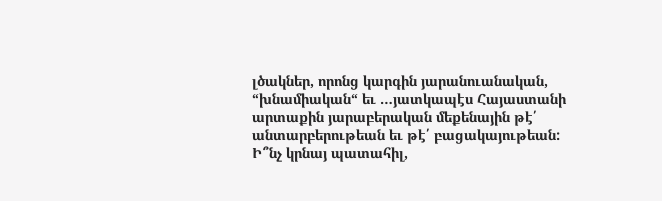լծակներ, որոնց կարգին յարանուանական, “խնամիական“ եւ …յատկապէս Հայաստանի արտաքին յարաբերական մեքենային թէ՛ անտարբերութեան եւ թէ՛ բացակայութեան:
Ի՞նչ կրնայ պատահիլ,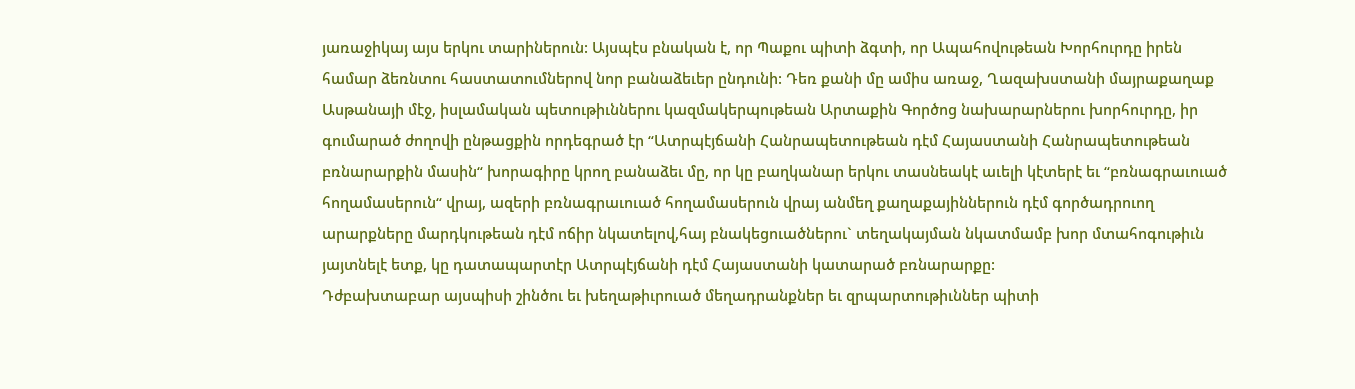յառաջիկայ այս երկու տարիներուն: Այսպէս բնական է, որ Պաքու պիտի ձգտի, որ Ապահովութեան Խորհուրդը իրեն համար ձեռնտու հաստատումներով նոր բանաձեւեր ընդունի: Դեռ քանի մը ամիս առաջ, Ղազախստանի մայրաքաղաք Ասթանայի մէջ, իսլամական պետութիւններու կազմակերպութեան Արտաքին Գործոց նախարարներու խորհուրդը, իր գումարած ժողովի ընթացքին որդեգրած էր “Ատրպէյճանի Հանրապետութեան դէմ Հայաստանի Հանրապետութեան բռնարարքին մասին“ խորագիրը կրող բանաձեւ մը, որ կը բաղկանար երկու տասնեակէ աւելի կէտերէ եւ “բռնագրաւուած հողամասերուն“ վրայ, ազերի բռնագրաւուած հողամասերուն վրայ անմեղ քաղաքայիններուն դէմ գործադրուող արարքները մարդկութեան դէմ ոճիր նկատելով,հայ բնակեցուածներու` տեղակայման նկատմամբ խոր մտահոգութիւն յայտնելէ ետք, կը դատապարտէր Ատրպէյճանի դէմ Հայաստանի կատարած բռնարարքը:
Դժբախտաբար այսպիսի շինծու եւ խեղաթիւրուած մեղադրանքներ եւ զրպարտութիւններ պիտի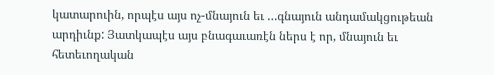կատարուին, որպէս այս ոչ-մնայուն եւ …գնայուն անդամակցութեան արդիւնք: Յատկապէս այս բնագաւառէն ներս է որ, մնայուն եւ հետեւողական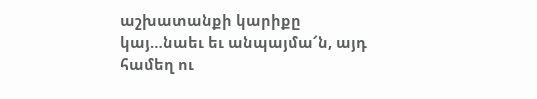աշխատանքի կարիքը կայ…նաեւ եւ անպայմա՜ն, այդ համեղ ու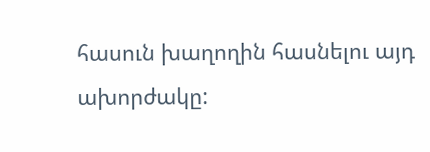հասուն խաղողին հասնելու այդ ախորժակը: